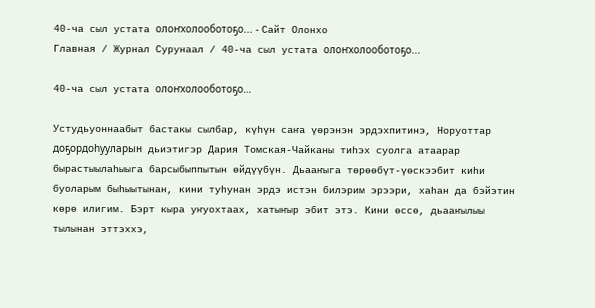40-ча сыл устата олоҥхолооботоҕо... - Сайт Олонхо
Главная / Журнал Сурунаал / 40-ча сыл устата олоҥхолооботоҕо...

40-ча сыл устата олоҥхолооботоҕо…

Устудьуоннаабыт бастакы сылбар, күһүн саҥа үөрэнэн эрдэхпитинэ, Норуоттар доҕордоһууларын дьиэтигэр Дария Томская-Чайканы тиһэх суолга атаарар бырастыылаһыыга барсыбыппытын өйдүүбүн. Дьааҥыга төрөөбүт-үөскээбит киһи буоларым быһыытынан, кини туһунан эрдэ истэн билэрим эрээри, хаһан да бэйэтин көрө илигим. Бэрт кыра уҥуохтаах, хатыҥыр эбит этэ. Кини өссө, дьааҥылыы тылынан эттэххэ,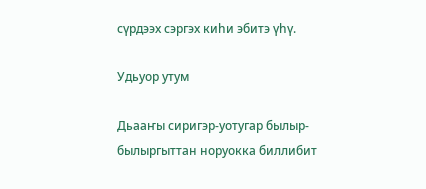сүрдээх сэргэх киһи эбитэ үһү.

Удьуор утум

Дьааҥы сиригэр-уотугар былыр-былыргыттан норуокка биллибит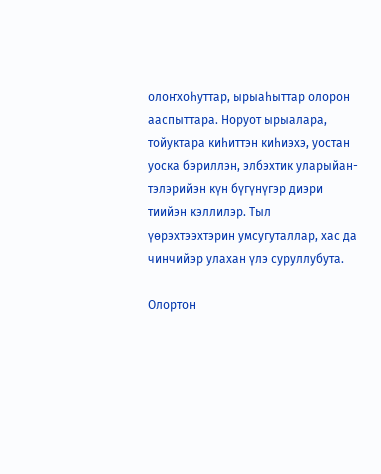олоҥхоһуттар, ырыаһыттар олорон ааспыттара. Норуот ырыалара, тойуктара киһиттэн киһиэхэ, уостан уоска бэриллэн, элбэхтик уларыйан-тэлэрийэн күн бүгүнүгэр диэри тиийэн кэллилэр. Тыл үөрэхтээхтэрин умсугуталлар, хас да чинчийэр улахан үлэ суруллубута.

Олортон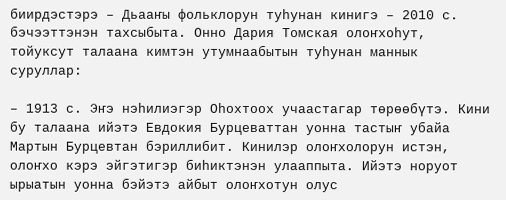биирдэстэрэ – Дьааҥы фольклорун туһунан кинигэ – 2010 с. бэчээттэнэн тахсыбыта. Онно Дария Томская олоҥхоһут, тойуксут талаана кимтэн утумнаабытын туһунан маннык суруллар:

– 1913 с. Эҥэ нэһилиэгэр Оһохтоох учаастагар төрөөбүтэ. Кини бу талаана ийэтэ Евдокия Бурцеваттан уонна тастыҥ убайа Мартын Бурцевтан бэриллибит. Кинилэр олоҥхолорун истэн, олоҥхо кэрэ эйгэтигэр биһиктэнэн улааппыта. Ийэтэ норуот ырыатын уонна бэйэтэ айбыт олоҥхотун олус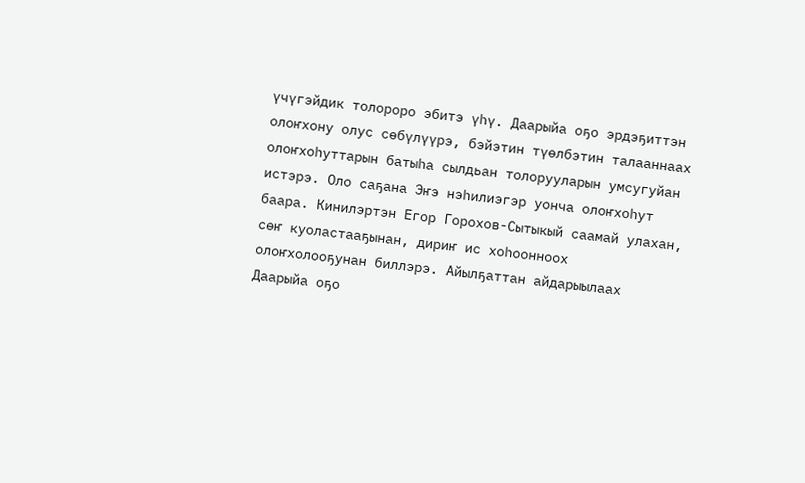үчүгэйдик толороро эбитэ үһү. Даарыйа оҕо эрдэҕиттэн олоҥхону олус сөбүлүүрэ, бэйэтин түөлбэтин талааннаах олоҥхоһуттарын батыһа сылдьан толорууларын умсугуйан истэрэ. Оло саҕана Эҥэ нэһилиэгэр уонча олоҥхоһут баара. Кинилэртэн Егор Горохов-Сытыкый саамай улахан, сөҥ куоластааҕынан, дириҥ ис хоһоонноох олоҥхолооҕунан биллэрэ. Айылҕаттан айдарыылаах Даарыйа оҕо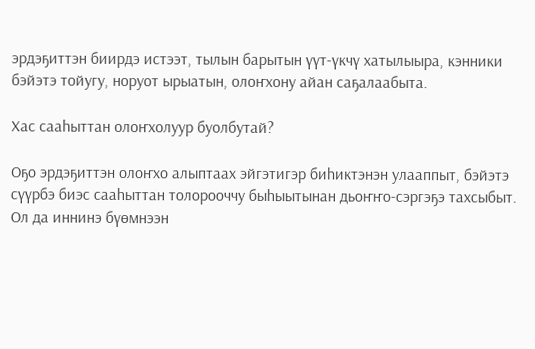эрдэҕиттэн биирдэ истээт, тылын барытын үүт-үкчү хатылыыра, кэнники бэйэтэ тойугу, норуот ырыатын, олоҥхону айан саҕалаабыта.

Хас сааһыттан олоҥхолуур буолбутай?

Оҕо эрдэҕиттэн олоҥхо алыптаах эйгэтигэр биһиктэнэн улааппыт, бэйэтэ сүүрбэ биэс сааһыттан толорооччу быһыытынан дьоҥҥо-сэргэҕэ тахсыбыт. Ол да иннинэ бүөмнээн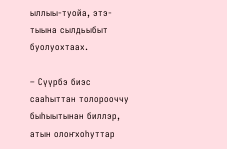ыллыы-туойа, этэ-тыына сылдьыбыт буолуохтаах.

– Сүүрбэ биэс сааһыттан толорооччу быһыытынан биллэр, атын олоҥхоһуттар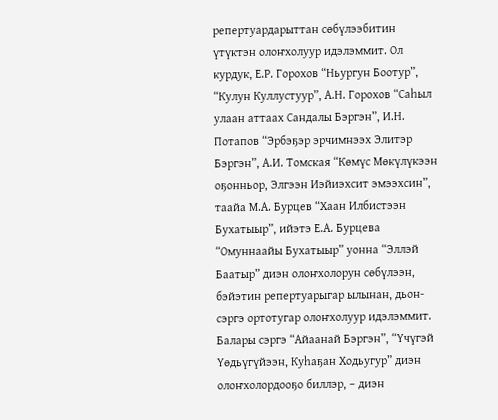репертуардарыттан сөбүлээбитин үтүктэн олоҥхолуур идэлэммит. Ол курдук, Е.Р. Горохов “Ньургун Боотур”, “Кулун Куллустуур”, А.Н. Горохов “Саһыл улаан аттаах Сандалы Бэргэн”, И.Н. Потапов “Эрбэҕэр эрчимнээх Элитэр Бэргэн”, А.И. Томская “Көмүс Мөкүлүкээн оҕонньор, Элгээн Иэйиэхсит эмээхсин”, таайа М.А. Бурцев “Хаан Илбистээн Бухатыыр”, ийэтэ Е.А. Бурцева “Омуннаайы Бухатыыр” уонна “Эллэй Баатыр” диэн олоҥхолорун сөбүлээн, бэйэтин репертуарыгар ылынан, дьон-сэргэ ортотугар олоҥхолуур идэлэммит. Балары сэргэ “Айаанай Бэргэн”, “Үчүгэй Үөдьүгүйээн, Куһаҕан Ходьугур” диэн олоҥхолордооҕо биллэр, – диэн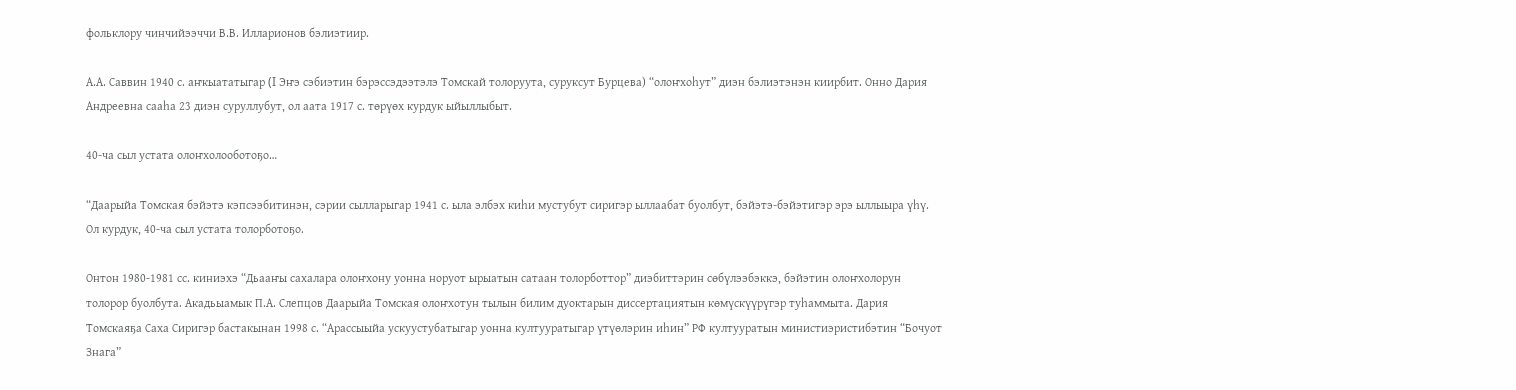фольклору чинчийээччи В.В. Илларионов бэлиэтиир.

А.А. Саввин 1940 с. аҥкыататыгар (I Эҥэ сэбиэтин бэрэссэдээтэлэ Томскай толоруута, суруксут Бурцева) “олоҥхоһут” диэн бэлиэтэнэн киирбит. Онно Дария Андреевна сааһа 23 диэн суруллубут, ол аата 1917 с. төрүөх курдук ыйыллыбыт.

40-ча сыл устата олоҥхолооботоҕо…

“Даарыйа Томская бэйэтэ кэпсээбитинэн, сэрии сылларыгар 1941 с. ыла элбэх киһи мустубут сиригэр ыллаабат буолбут, бэйэтэ-бэйэтигэр эрэ ыллыыра үһү. Ол курдук, 40-ча сыл устата толорботоҕо.

Онтон 1980-1981 сс. киниэхэ “Дьааҥы сахалара олоҥхону уонна норуот ырыатын сатаан толорботтор” диэбиттэрин сөбүлээбэккэ, бэйэтин олоҥхолорун толорор буолбута. Акадьыамык П.А. Слепцов Даарыйа Томская олоҥхотун тылын билим дуоктарын диссертациятын көмүскүүрүгэр туһаммыта. Дария Томскаяҕа Саха Сиригэр бастакынан 1998 с. “Арассыыйа ускуустубатыгар уонна култууратыгар үтүөлэрин иһин” РФ култууратын министиэристибэтин “Бочуот Знага”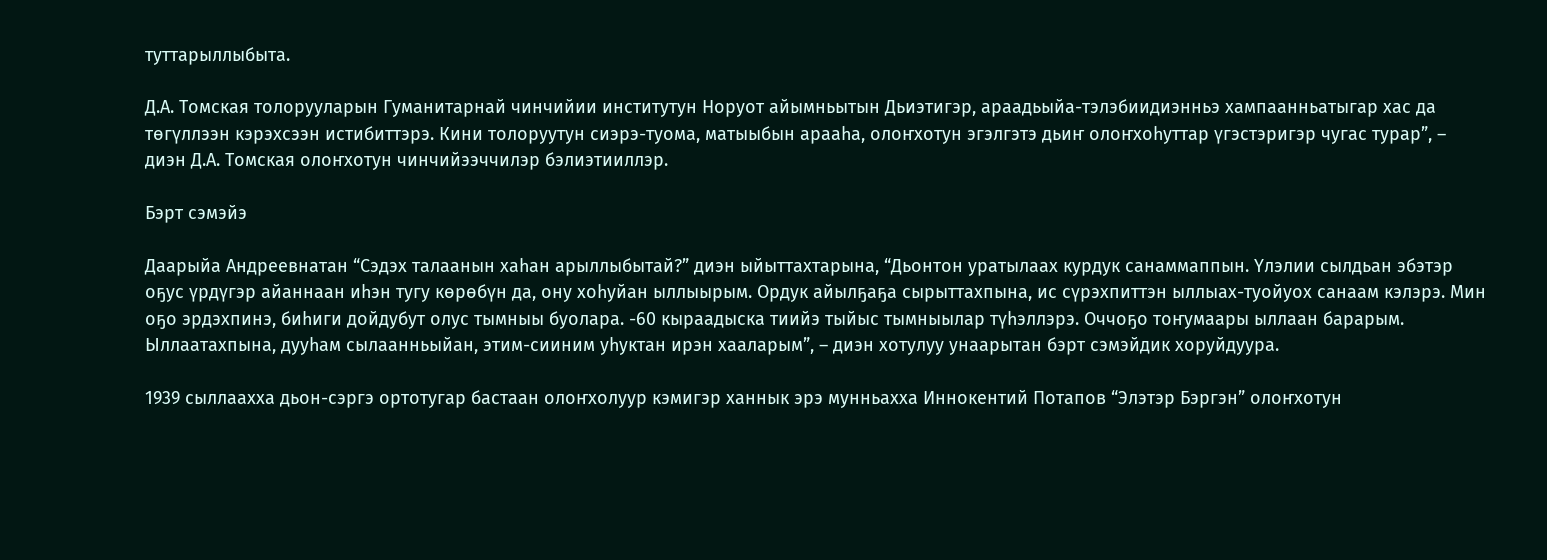туттарыллыбыта.

Д.А. Томская толорууларын Гуманитарнай чинчийии институтун Норуот айымньытын Дьиэтигэр, араадьыйа-тэлэбиидиэнньэ хампаанньатыгар хас да төгүллээн кэрэхсээн истибиттэрэ. Кини толоруутун сиэрэ-туома, матыыбын арааһа, олоҥхотун эгэлгэтэ дьиҥ олоҥхоһуттар үгэстэригэр чугас турар”, – диэн Д.А. Томская олоҥхотун чинчийээччилэр бэлиэтииллэр.

Бэрт сэмэйэ

Даарыйа Андреевнатан “Сэдэх талаанын хаһан арыллыбытай?” диэн ыйыттахтарына, “Дьонтон уратылаах курдук санаммаппын. Үлэлии сылдьан эбэтэр оҕус үрдүгэр айаннаан иһэн тугу көрөбүн да, ону хоһуйан ыллыырым. Ордук айылҕаҕа сырыттахпына, ис сүрэхпиттэн ыллыах-туойуох санаам кэлэрэ. Мин оҕо эрдэхпинэ, биһиги дойдубут олус тымныы буолара. -60 кыраадыска тиийэ тыйыс тымныылар түһэллэрэ. Оччоҕо тоҥумаары ыллаан барарым. Ыллаатахпына, дууһам сылаанньыйан, этим-сииним уһуктан ирэн хааларым”, – диэн хотулуу унаарытан бэрт сэмэйдик хоруйдуура.

1939 сыллаахха дьон-сэргэ ортотугар бастаан олоҥхолуур кэмигэр ханнык эрэ мунньахха Иннокентий Потапов “Элэтэр Бэргэн” олоҥхотун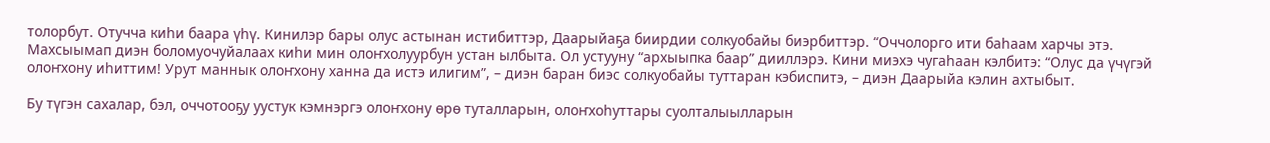толорбут. Отучча киһи баара үһү. Кинилэр бары олус астынан истибиттэр, Даарыйаҕа биирдии солкуобайы биэрбиттэр. “Оччолорго ити баһаам харчы этэ. Махсыымап диэн боломуочуйалаах киһи мин олоҥхолуурбун устан ылбыта. Ол устууну “архыыпка баар” дииллэрэ. Кини миэхэ чугаһаан кэлбитэ: “Олус да үчүгэй олоҥхону иһиттим! Урут маннык олоҥхону ханна да истэ илигим”, – диэн баран биэс солкуобайы туттаран кэбиспитэ, – диэн Даарыйа кэлин ахтыбыт.

Бу түгэн сахалар, бэл, оччотооҕу уустук кэмнэргэ олоҥхону өрө туталларын, олоҥхоһуттары суолталыылларын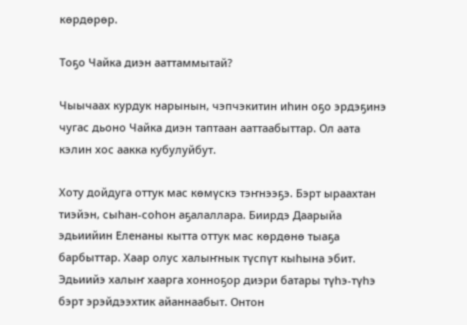көрдөрөр.

Тоҕо Чайка диэн ааттаммытай?

Чыычаах курдук нарынын, чэпчэкитин иһин оҕо эрдэҕинэ чугас дьоно Чайка диэн таптаан ааттаабыттар. Ол аата кэлин хос аакка кубулуйбут.

Хоту дойдуга оттук мас көмүскэ тэҥнээҕэ. Бэрт ыраахтан тиэйэн, сыһан-соһон аҕалаллара. Биирдэ Даарыйа эдьиийин Еленаны кытта оттук мас көрдөнө тыаҕа барбыттар. Хаар олус халыҥнык түспүт кыһына эбит. Эдьиийэ халыҥ хаарга хонноҕор диэри батары түһэ-түһэ бэрт эрэйдээхтик айаннаабыт. Онтон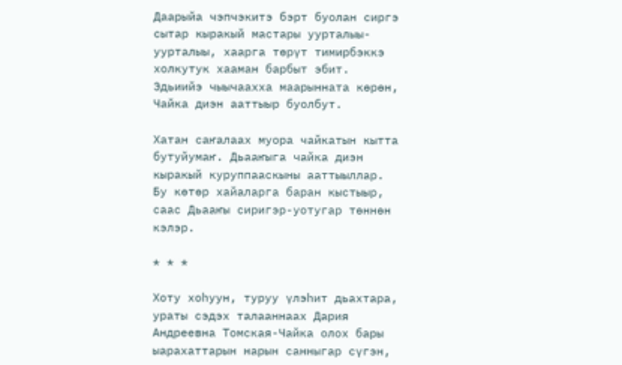Даарыйа чэпчэкитэ бэрт буолан сиргэ сытар кыракый мастары уурталыы-уурталыы, хаарга төрүт тимирбэккэ холкутук хааман барбыт эбит. Эдьиийэ чыычаахха маарынната көрөн, Чайка диэн ааттыыр буолбут.

Хатан саҥалаах муора чайкатын кытта бутуйумаҥ. Дьааҥыга чайка диэн кыракый куруппааскыны ааттыыллар. Бу көтөр хайаларга баран кыстыыр, саас Дьааҥы сиригэр-уотугар төннөн кэлэр.

* * *

Хоту хоһуун, туруу үлэһит дьахтара, ураты сэдэх талааннаах Дария Андреевна Томская-Чайка олох бары ыарахаттарын нарын санныгар сүгэн,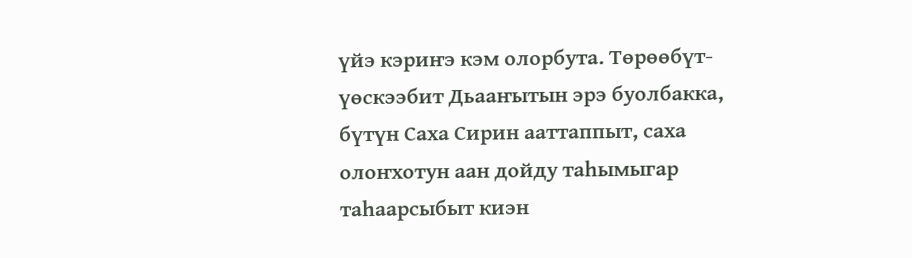үйэ кэриҥэ кэм олорбута. Төрөөбүт-үөскээбит Дьааҥытын эрэ буолбакка, бүтүн Саха Сирин ааттаппыт, саха олоҥхотун аан дойду таһымыгар таһаарсыбыт киэн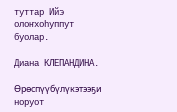туттар Ийэ олоҥхоһуппут буолар.

Диана КЛЕПАНДИНА.

Өрөспүүбүлүкэтээҕи норуот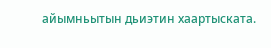айымньытын дьиэтин хаартыската.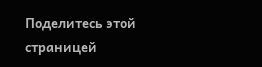Поделитесь этой страницей